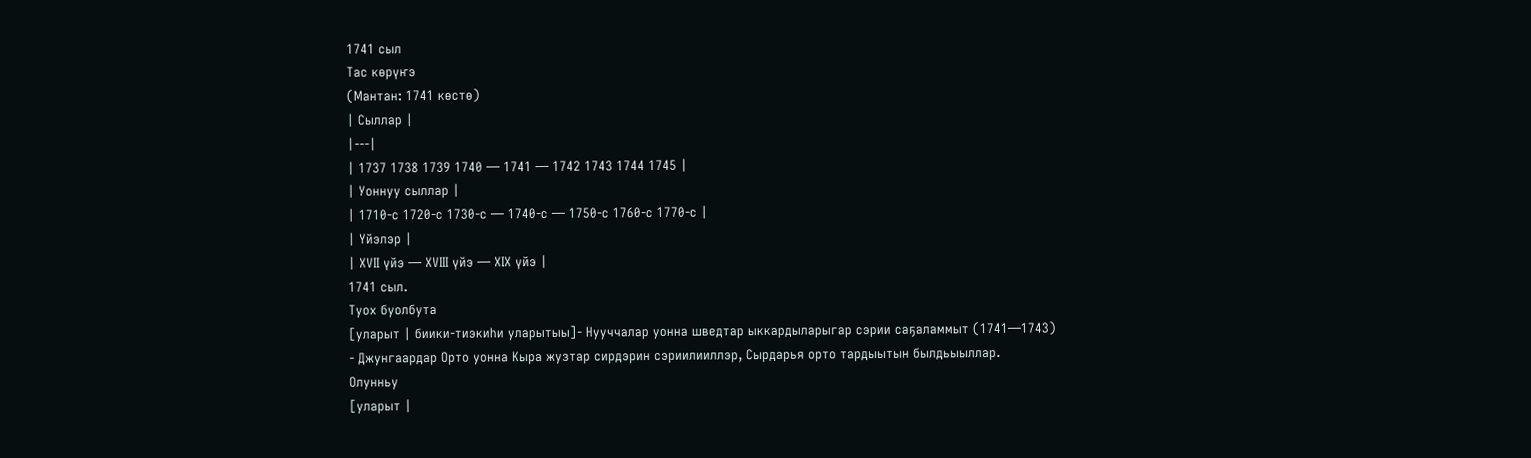1741 сыл
Тас көрүҥэ
(Мантан: 1741 көстө)
| Сыллар |
|---|
| 1737 1738 1739 1740 — 1741 — 1742 1743 1744 1745 |
| Уоннуу сыллар |
| 1710-с 1720-с 1730-с — 1740-с — 1750-с 1760-с 1770-с |
| Үйэлэр |
| XVII үйэ — XVIII үйэ — XIX үйэ |
1741 сыл.
Туох буолбута
[уларыт | биики-тиэкиһи уларытыы]- Нууччалар уонна шведтар ыккардыларыгар сэрии саҕаламмыт (1741—1743)
- Джунгаардар Орто уонна Кыра жузтар сирдэрин сэриилииллэр, Сырдарья орто тардыытын былдьыыллар.
Олунньу
[уларыт |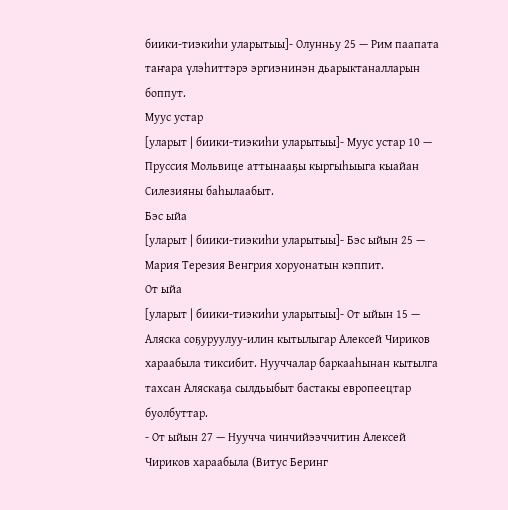биики-тиэкиһи уларытыы]- Олунньу 25 — Рим паапата таҥара үлэһиттэрэ эргиэнинэн дьарыктаналларын боппут.
Муус устар
[уларыт | биики-тиэкиһи уларытыы]- Муус устар 10 — Пруссия Мольвице аттынааҕы кыргыһыыга кыайан Силезияны баһылаабыт.
Бэс ыйа
[уларыт | биики-тиэкиһи уларытыы]- Бэс ыйын 25 — Мария Терезия Венгрия хоруонатын кэппит.
От ыйа
[уларыт | биики-тиэкиһи уларытыы]- От ыйын 15 — Аляска соҕуруулуу-илин кытылыгар Алексей Чириков хараабыла тиксибит. Нууччалар баркааһынан кытылга тахсан Аляскаҕа сылдьыбыт бастакы европеецтар буолбуттар.
- От ыйын 27 — Нуучча чинчийээччитин Алексей Чириков хараабыла (Витус Беринг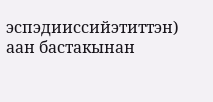эспэдииссийэтиттэн) аан бастакынан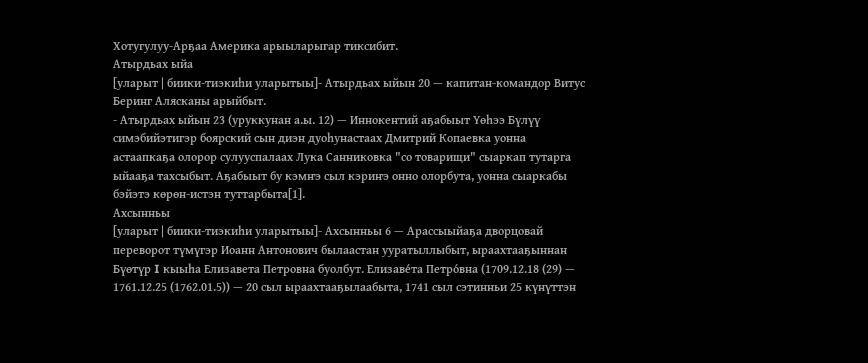Хотугулуу-Арҕаа Америка арыыларыгар тиксибит.
Атырдьах ыйа
[уларыт | биики-тиэкиһи уларытыы]- Атырдьах ыйын 20 — капитан-командор Витус Беринг Алясканы арыйбыт.
- Атырдьах ыйын 23 (уруккунан а.ы. 12) — Иннокентий аҕабыыт Үөһээ Бүлүү симэбийэтигэр боярский сын диэн дуоһунастаах Дмитрий Копаевка уонна астаапкаҕа олорор сулууспалаах Лука Санниковка "со товарищи" сыаркап тутарга ыйааҕа тахсыбыт. Аҕабыыт бу кэмҥэ сыл кэриҥэ онно олорбута, уонна сыаркабы бэйэтэ көрөн-истэн туттарбыта[1].
Ахсынньы
[уларыт | биики-тиэкиһи уларытыы]- Ахсынньы 6 — Арассыыйаҕа дворцовай переворот түмүгэр Иоанн Антонович былаастан ууратыллыбыт, ыраахтааҕыннан Бүөтүр I кыыһа Елизавета Петровна буолбут. Елизаве́та Петро́вна (1709.12.18 (29) — 1761.12.25 (1762.01.5)) — 20 сыл ыраахтааҕылаабыта, 1741 сыл сэтинньи 25 күнүттэн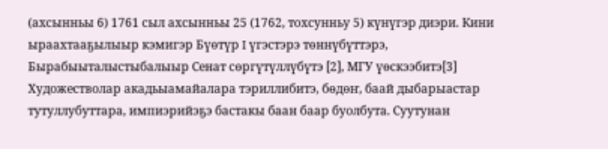(ахсынньы 6) 1761 сыл ахсынньы 25 (1762, тохсунньу 5) күнүгэр диэри. Кини ыраахтааҕылыыр кэмигэр Бүөтүр I үгэстэрэ төннүбүттэрэ, Бырабыыталыстыбалыыр Сенат сөргүтүллүбүтэ [2], МГУ үөскээбитэ[3] Художестволар акадьыамайалара тэриллибитэ, бөдөҥ, баай дыбарыастар тутуллубуттара, импиэрийэҕэ бастакы баан баар буолбута. Суутунан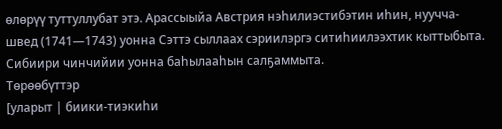өлөрүү туттуллубат этэ. Арассыыйа Австрия нэһилиэстибэтин иһин, нуучча-швед (1741—1743) уонна Сэттэ сыллаах сэриилэргэ ситиһиилээхтик кыттыбыта. Сибиири чинчийии уонна баһылааһын салҕаммыта.
Төрөөбүттэр
[уларыт | биики-тиэкиһи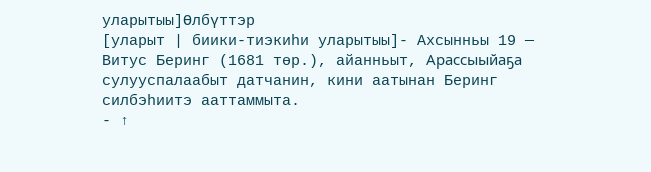уларытыы]Өлбүттэр
[уларыт | биики-тиэкиһи уларытыы]- Ахсынньы 19 — Витус Беринг (1681 төр.), айанньыт, Арассыыйаҕа сулууспалаабыт датчанин, кини аатынан Беринг силбэһиитэ ааттаммыта.
- ↑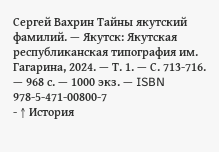Сергей Вахрин Тайны якутский фамилий. — Якутск: Якутская республиканская типография им. Гагарина, 2024. — Т. 1. — С. 713-716. — 968 с. — 1000 экз. — ISBN 978-5-471-00800-7
- ↑ История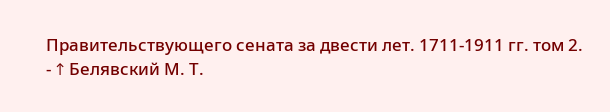Правительствующего сената за двести лет. 1711-1911 гг. том 2.
- ↑ Белявский М. Т.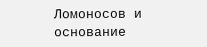Ломоносов и основание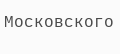Московского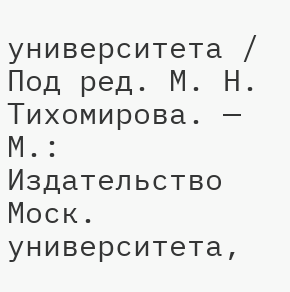университета / Под ред. М. Н. Тихомирова. — М.: Издательство Моск. университета,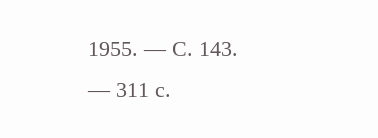1955. — С. 143. — 311 с.